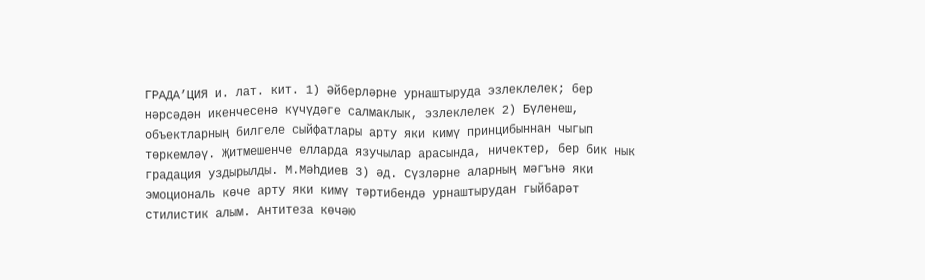ГРАДА’ЦИЯ и. лат. кит. 1) Әйберләрне урнаштыруда эзлеклелек; бер нәрсәдән икенчесенә күчүдәге салмаклык, эзлеклелек 2) Бүленеш, объектларның билгеле сыйфатлары арту яки кимү принцибыннан чыгып төркемләү. Җитмешенче елларда язучылар арасында, ничектер, бер бик нык градация уздырылды. М.Мәһдиев 3) әд. Сүзләрне аларның мәгънә яки эмоциональ көче арту яки кимү тәртибендә урнаштырудан гыйбарәт стилистик алым. Антитеза көчәю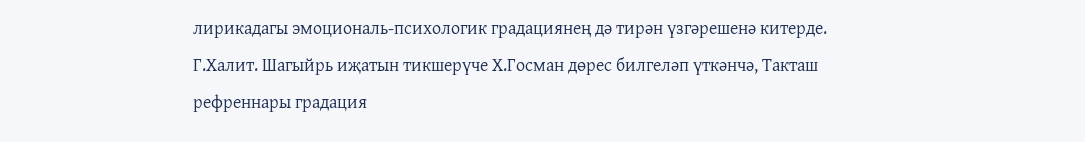лирикадагы эмоциональ-психологик градациянең дә тирән үзгәрешенә китерде. Г.Халит. Шагыйрь иҗатын тикшерүче Х.Госман дөрес билгеләп үткәнчә, Такташ рефреннары градация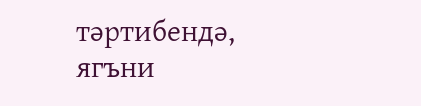тәртибендә, ягъни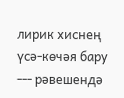лирик хиснең үсә-көчәя бару --- рәвешендә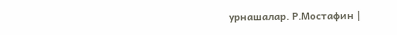урнашалар. Р.Мостафин |